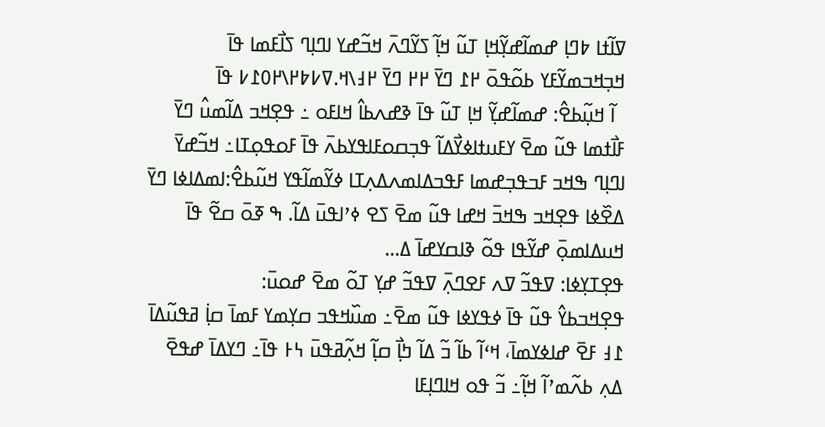ߜߊ߬ߙߊ ߈ߣߊ߲ ߝߘߊ߬ߝߌ߲߬ߞߊ߲ ߠߎ߬ ߞߊ߲߬ ߖߌ߬ߣߍ߫ ߞߏ߬ߝߌ ߊߣߊ߲ߣ ߖߊ߯ߓߘߊ ߟߊ߫ ߞߏ߲ߞߏߘߌ߬ߓߌ ߕߋ߬ߟߋ߫ ߂߁ ߣߌ߫ ߂߂ ߣߌ߫ ߂߃\ߞ.ߜ߇߈߂\߂߀߁߇ ߟߊ߫
  ߊ߬ ߞߎ߲߬ߕߐ߮: ߝߘߊ߬ߝߌ߲߬ ߞߊ߲ ߠߎ߬ ߟߊ߫ ߢߝߍߕߊ߮ ߞߊߓߋ ߸ ߟߐ߲ߞߏ ߡߊ߬ߘߎ߮ ߣߌ߫ ߓߊ߯ߙߘߊ ߟߎ߬ ߘߐ߫ ߌߓߎߙߊߦߌ߯ߡߊ߬ ߟߏ߲ߛߋߓߊߟߌߕߍ߫ ߟߊ߫ ߓߋߟߋ߲ߠߊ߸ ߞߏ߬ߝߌ߫ ߊߣߊ߲ߣ ߒߞߏ ߓߏߟߏ߲ߝߘߊ ߓߟߏߡߊߘߍߡߍ߲ߠߊ ߦߌ߬ߘߊ߬ߟߌ ߞߎ߬ߕߐ߮:ߊߘߡߊߦߊ ߣߌ߫ ߡߐ߰ߦߊ ߟߐ߲ߞߏ ߒߞߏ߫ ߞߝߊ ߟߎ߬ ߘߐ߫ ߖߐ ߦߴߊߟߎ߫ ߡߊ߬. ߒ ߧߋ߫ ߛߐ߬ ߟߊ߫ ߞߎߡߊߘߋ߲߫ ߝߌ߬ߟߊ ߟߋ߬ ߢߊߛߌߝߊ߫ ߡ...
ߟߐ߲ߠߌ߲ߦߊ: ߜߟߏ߬ ߜߍ ߓߐߣߍ߲߫ ߜߟߏ߬ ߝߌ߲ ߠߋ߬ ߘߐ߫ ߝߋߎ߫:
ߟߐ߲ߞߏߕߌ߮ ߟߎ߬ ߟߊ߫ ߦߟߌߦߊ ߟߎ߬ ߘߐ߫߸ ߘߎ߰ߞߟߏ ߛߌ߲ߘߌ ߓߘߊ߫ ߛߊ߲߭ ߥߟߎ߬ߡߊ߫ ߁߃ ߓߐ߫ ߝߊߦߌߘߊ߫، ߞߵߊ߬ ߕߊ߬ ߏ߬ ߡߊ߬ ߤߊ߲߯ ߛߊ߲߬ ߞߍ߲߬ߥߟߎ߫ ߆߅ ߟߊ߫߸ ߣߌߡߊ߫ ߝߟߐ߫ ߡߍ߲ ߕߍ߬ߘߴߊ߬ ߞߊ߲߬߸ ߏ߬ ߟߋ ߞߊߣߊ߲ߓߊ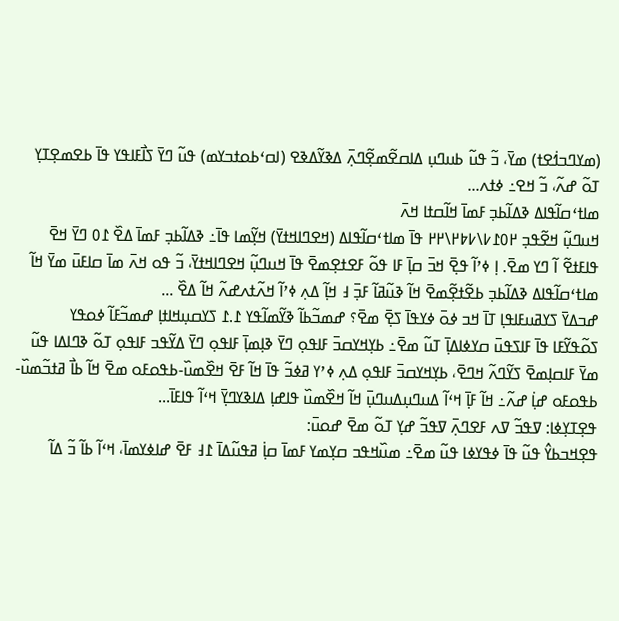(ߘߌߣߏߗ߭ߐߙ) ߘߌ߫، ߏ߬ ߟߎ߬ ߕߎߣߎ߲ ߡߊߛߐ߬ߘߐ߲߬ߣߍ߲߫ ߡߢߌ߬ߡߢߐ (ߊߛߵߕߋߙߏߌߘ) ߟߎ߬ ߣߌ߫ ߖߊ߯ߓߊߟߌ ߟߊ߫ ߕߐߘߐ߲ߠߌ߲ ߠߋ߬ ߝߍ߬، ߏ߬ ߞߐ߸ ߦߙߍ...
ߘߊߙߵߛߊ߬ߟߊߡ ߢߡߊ߬ߕߏ߲ ߓߘߊ߫ ߞߊ߬ߛߙߊ ߞߍ߫
ߞߎߣߎ߲߬ ߞߐ߬ߟߏ߲ ߂߀߁߇\߇߈߂\߂߂ ߟߊ߫ ߘߊߙߵߛߊ߬ߟߊߡ (ߞߐߣߊߞߙߌ߫) ߞߌ߲߬ߘߊ ߟߊ߫߸ ߢߡߊ߬ߕߏ߲ ߓߘߊ߫ ߡߐ߰ ߁߀ ߣߌ߫ ߞߐ߫ ߟߊߓߙߐ߬ ߊ߬ ߣߌ ߘߐ߫. ߊ߲ ߦߴߊ߬ ߟߐ߲߫ ߞߏ߫ ߛߊ߲߫ ߓߊ ߟߋ߬ ߓߐߙߐ߲ߘߐ߫ ߟߊ߫ ߞߎߣߎ߲߬ ߞߐߣߊߞߙߌ߫، ߏ߬ ߟߋ ߞߍ߫ ߘߊ߫ ߛߊߓߎ߫ ߘߌ߫ ߞߊ߬ ߘߊߙߵߛߊ߬ߟߊߡ ߢߡߊ߬ߕߏ߲ ߕߐ߬ߙߐ߲߬ߘߐ߫ ߞߊ߬ ߢߎ߬ߥߊ߬ ߓߏ߲߫ ߃ ߞߊ߲߬ ߡߍ߲ ߦߴߊ߬ ߞߍ߬ߙߍߝߍ߬ ߞߊ߬ ߡߐ߰ ...
ߝߏߡߌ߫ ߖߌߥߎߓߊߟߊ߲ ߠߊ߫ ߞߏ ߦߋ߫ ߦߌߟߊ߫ ߖߐ߲߫ ߘߐ߫؟ ߝߘߏ߬ߕߊ߬ ߢߌ߬ߘߊ߬ߟߌ ߁.߁ ߖߌߛߎ߲ߞߊߙߊ߲ ߝߘߏ߬ߓߊ߬ ߦߋߟߌ
ߖߋ߬ߟߌ߬ߓߊ ߟߊ߫ ߓߊߖߟߎ߫ ߛߌߦߊߡߊ߲߫ ߠߎ߬ ߘߐ߫߸ ߕߌ߲ߞߌߛߏ߫ ߓߊߟߋ߲ ߣߌ߫ ߢߊ߲ߘߊ߲߫ ߓߊߟߋ߲ ߣߌ߫ ߡߌ߬ߟߏ ߓߊߟߋ߲ ߠߋ߬ ߢߣߊߡߊ ߟߎ߬ ߘߌ߫ ߓߊߛߊ߲ߘߐ߫ ߖߌ߬ߣߍ߬ ߞߣߐ߫، ߕߌ߲ߞߌߛߏ߫ ߓߊߟߋ߲ ߡߍ߲ ߦߴߌ ߥߦߏ߬ ߟߊ߫ ߞߊ߬ ߓߐ߫ ߞߐ߰ߘߎ߰-ߕߟߋߓߋ ߘߐ߫ ߞߊ߬ ߕߊ߯ ߥߙߏ߬ߘߎ߰-ߕߟߋߓߋ ߝߊ߲߭ ߝߍ߬߸ ߞߊ߬ ߓߊ߲߫ ߞߵߊ߬ ߡߎߣߎ߲ߡߎߣߎ߲߫ ߞߊ߬ ߞߐ߰ߘߎ߰ ߟߊߝߊ߲ ߡߊߢߌߣߌ߲߫ ߞߵߊ߬ ߟߊߓߊ߫...
ߟߐ߲ߠߌ߲ߦߊ: ߜߟߏ߬ ߜߍ ߓߐߣߍ߲߫ ߜߟߏ߬ ߝߌ߲ ߠߋ߬ ߘߐ߫ ߝߋߎ߫:
ߟߐ߲ߞߏߕߌ߮ ߟߎ߬ ߟߊ߫ ߦߟߌߦߊ ߟߎ߬ ߘߐ߫߸ ߘߎ߰ߞߟߏ ߛߌ߲ߘߌ ߓߘߊ߫ ߛߊ߲߭ ߥߟߎ߬ߡߊ߫ ߁߃ ߓߐ߫ ߝߊߦߌߘߊ߫، ߞߵߊ߬ ߕߊ߬ ߏ߬ ߡߊ߬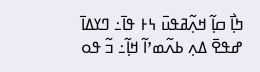ߤߊ߲߯ ߛߊ߲߬ ߞߍ߲߬ߥߟߎ߫ ߆߅ ߟߊ߫߸ ߣߌߡߊ߫ ߝߟߐ߫ ߡߍ߲ ߕߍ߬ߘߴߊ߬ ߞߊ߲߬߸ ߏ߬ ߟߋ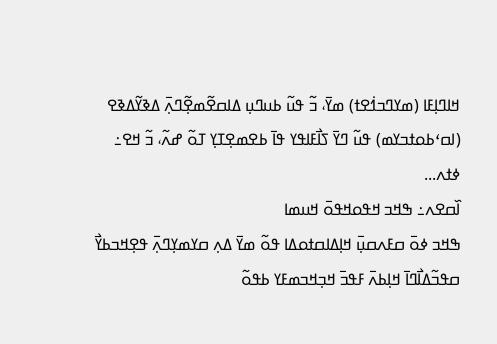ߞߊߣߊ߲ߓߊ (ߘߌߣߏߗ߭ߐߙ) ߘߌ߫، ߏ߬ ߟߎ߬ ߕߎߣߎ߲ ߡߊߛߐ߬ߘߐ߲߬ߣߍ߲߫ ߡߢߌ߬ߡߢߐ (ߊߛߵߕߋߙߏߌߘ) ߟߎ߬ ߣߌ߫ ߖߊ߯ߓߊߟߌ ߟߊ߫ ߕߐߘߐ߲ߠߌ߲ ߠߋ߬ ߝߍ߬، ߏ߬ ߞߐ߸ ߦߙߍ...
ߊ߰ߛߐߍ߸ ߒߞߏ ߞߟߋߞߟߋ߫ ߞߎߘߊ
ߒߞߏ ߦߋ߫ ߛߓߍߛߎ߲߫ ߞߊ߲ߡߊߛߙߋߡߊ ߟߋ߬ ߘߌ߫ ߡߍ߲ ߛߌߘߌ߲ߣߍ߲߫ ߟߐ߲ߞߏߕߌ߯ ߛߟߏ߬ߡߊ߯ߣߊ߫ ߞߊ߲ߕߍ߫ ߓߟߏ߫ ߞߏ߲ߞߏߘߓߌ ߕߟߋ߬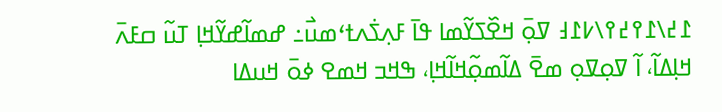߁߄\߁߉߄߉\߇߁߃ ߜߋ߲߫ ߞߐ߰ߖߌ߬ߘߊ ߟߊ߫ ߓߍ߲ߖ߭ߍߙߵߘߎ߯߸ ߝߘߊ߬ߝߌ߬ߞߊ߲ ߠߎ߬ ߛߓߍ߫ ߞߊ߲ߡߊ߬، ߊ߬ ߜߋ߲ߜߋ߲ ߘߐ߫ ߡߊ߬ߘߋ߲߬ߞߊ߬ߞߊ߲، ߒߞߏ ߞߘߐ ߦߋ߫ ߞߎߡߊ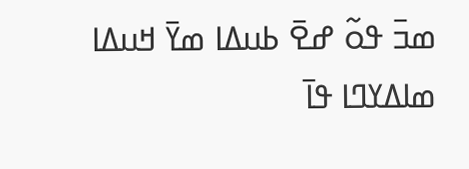ߘߏ߫ ߟߋ߬ ߝߐ߫ ߕߎߡߊ ߘߌ߫ ߞߎߡߊ ߘߊߡߌߣߊ ߟߊ߫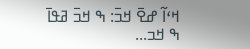ߞߵߊ߬ ߝߐ߫ ߞߏ߫: ߒ ߞߏ߫ ߥߟߊ߫ ߒ ߞߏ...